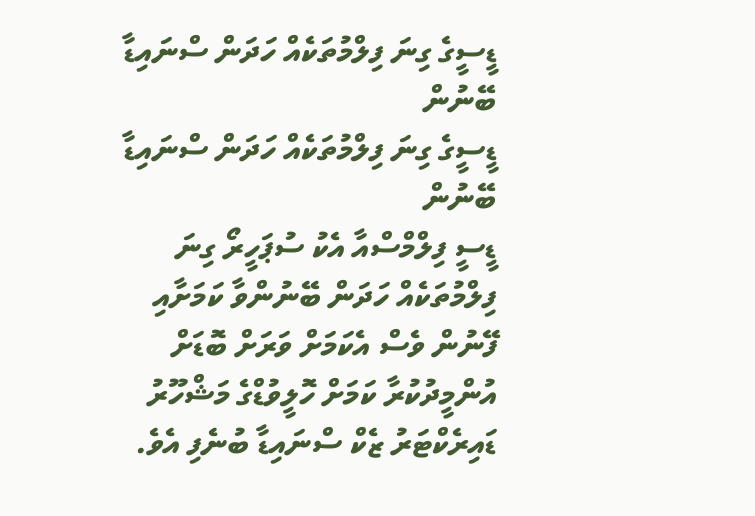ޑީސީގެ ގިނަ ފިލްމުތަކެއް ހަދަން ސްނައިޑާ ބޭނުން
ޑީސީގެ ގިނަ ފިލްމުތަކެއް ހަދަން ސްނައިޑާ ބޭނުން
ޑީސީ ފިލްމްސްއާ އެކު ސުޕަހީރޯ ގިނަ ފިލްމުތަކެއް ހަދަން ބޭނުންވާ ކަމަށާއި ފޭނުން ވެސް އެކަމަށް ވަރަށް ބޮޑަށް އުންމީދުކުރާ ކަމަށް ހޮލީވުޑްގެ މަޝްހޫރު ޑައިރެކްޓަރު ޒެކް ސްނައިޑާ ބުނެފި އެވެ.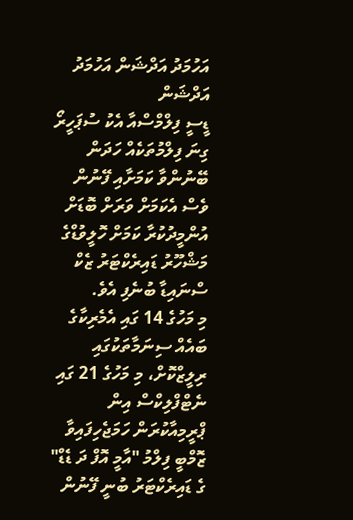އަހުމަދު އަދްޝަން އަހުމަދު އަދްޝަން
ޑީސީ ފިލްމްސްއާ އެކު ސުޕަހީރޯ ގިނަ ފިލްމުތަކެއް ހަދަން ބޭނުންވާ ކަމަށާއި ފޭނުން ވެސް އެކަމަށް ވަރަށް ބޮޑަށް އުންމީދުކުރާ ކަމަށް ހޮލީވުޑްގެ މަޝްހޫރު ޑައިރެކްޓަރު ޒެކް ސްނައިޑާ ބުނެފި އެވެ.
މި މަހުގެ 14 ގައި އެމެރިކާގެ ބައެއް ސިނަމާތަކުގައި ރިލީޒްކޮށް، މި މަހުގެ 21 ގައި ނެޓްފްލިކްސް އިން ޕްރީމިއާކުރަން ހަމަޖެހިފައިވާ ޒޮމްބީ ފިލްމު "އާމީ އޮފް ދަ ޑެޑް" ގެ ޑައިރެކްޓަރު ބުނީ ފޭނުން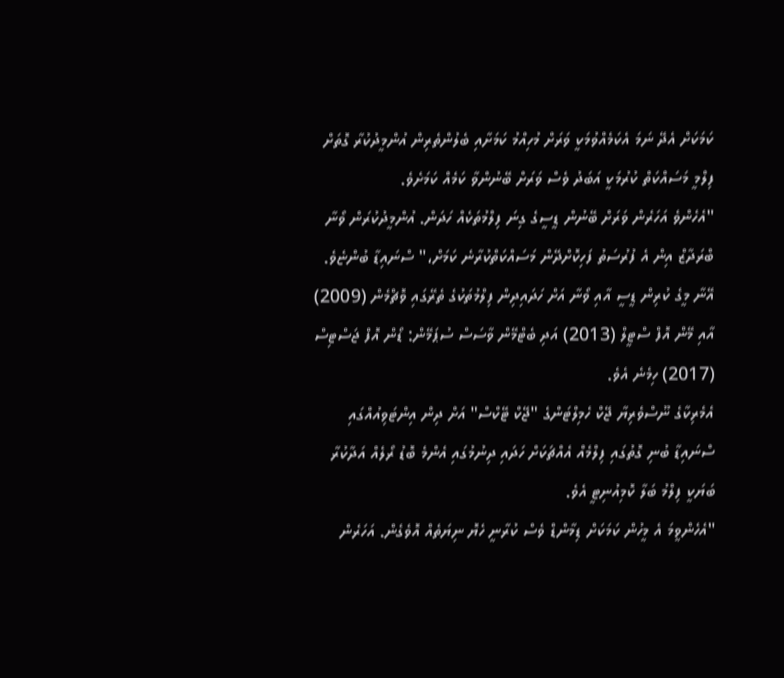ކަމަކަށް އެދޭ ނަމަ އެކަމެއްވުމަކީ ވަރަށް މުހިއްމު ކަމަށާއި ބެލުންތެރިން އުންމީދުކުރާ ގޮތަށް ފިލްމީ މަސައްކަތް ކުރުމަކީ އަބަދު ވެސް ވަރަށް ބޭނުންވާ ކަމެއް ކަމަށެވެ.
"އެހެންވެ އަހަރެން ވަރަށް ބޭނުން ޑީސީގެ ގިނަ ފިލްމުތަކެއް ހަދަން. އުންމީދުކުރަން ވޯނާ ބްރަދާޒް އިން އެ ފުރުސަތު ފަހިކޮށްދޭން މަސައްކަތްކުރާނެ ކަމަށް،" ސްނައިޑާ ބުންޏެވެ.
އޭނާ މީގެ ކުރިން ޑީސީ އާއި ވޯނާ އަށް ހަދައިދިން ފިލްމުތަކުގެ ތެރޭގައި ވޮޗްމެން (2009) އާއި މޭން އޮފް ސްޓީލް (2013) އަދި ބެޓްމޭން ވާސަސް ސުޕަމޭން: ޑޯން އޮފް ޖަސްޓިސް (2017) ހިމެނެ އެވެ.
އެމެރިކާގެ ނޫސްވެރިޔާ ޖޭކް ހެމިލްޓަންގެ "ޖޭކް ޓޭކްސް" އަށް ދިން އިންޓަވިއުއްގައި ސްނައިޑާ ބުނި ގޮތުގައި ފިލްމެއް އެއްޗަކަށް ހަދައި ދިނުމުގައި އެންމެ ބޮޑު ރޯލެއް އަދާކުރާ ބަޔަކީ ފިލްމު ބަލާ ކޮމިއުނިޓީ އެވެ.
"އެހެންވީމަ އެ މީހުން ކަމަކަށް ޑިމާންޑް ވެސް ކުރާނީ ހެޔޮ ނިޔަތެއް އޮވެގެން. އަހަރެން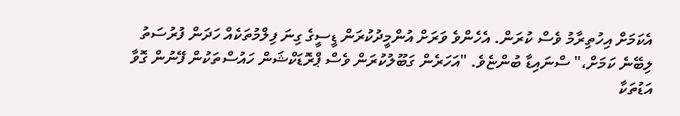އެކަމަށް އިހުތިރާމު ވެސް ކުރަން. އެހެންވެ ވަރަށް އުންމީދުކުރަން ޑީސީގެ ގިނަ ފިލްމުތަކެއް ހަދަން ފުރުސަތު ލިބޭނެ ކަމަށް،" ސްނައިޑާ ބުންޏެވެ. "އަހަރެން ގަބޫލުކުރަން ވެސް ޕްރޮޑަކްޝަން ހައުސްތަކުން ފޭނުން ގޮވާ އަޑުތަކާ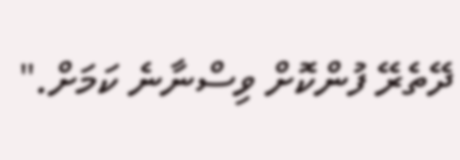ދޭތެރޭ ފުންކޮށް ވިސްނާނެ ކަމަށް."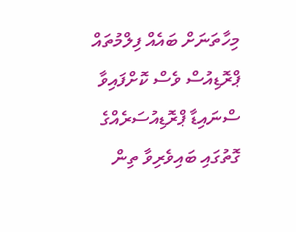މިހާތަނަށް ބައެއް ފިލްމުތައް ޕްރޮޑިއުސް ވެސް ކޮށްފައިވާ ސްނައިޑާ ޕްރޮޑިއުސަރެއްގެ ގޮތުގައި ބައިވެރިވާ ތިން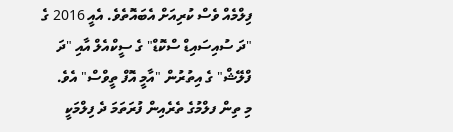ފިލްމެއް ވެސް ކުރިއަށް އެބައޮތެވެ. އެއީ 2016 ގެ "ދަ ސުއިސައިޑް ސްކޮޑް" ގެ ސީކްއެލް އާއި "ދަ ފްލޭޝް" ގެ އިތުރުން "އާމީ އޮފް ތީވްސް" އެވެ.
މި ތިން ފލްމުގެ ތެރެއިން ފުރަތަމަ ދެ ފިލްމަކީ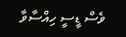ވެސް ޑީސީ ހިއްސާވާ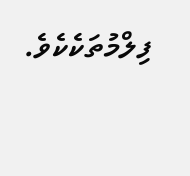ފިލްމުތަކެކެވެ.